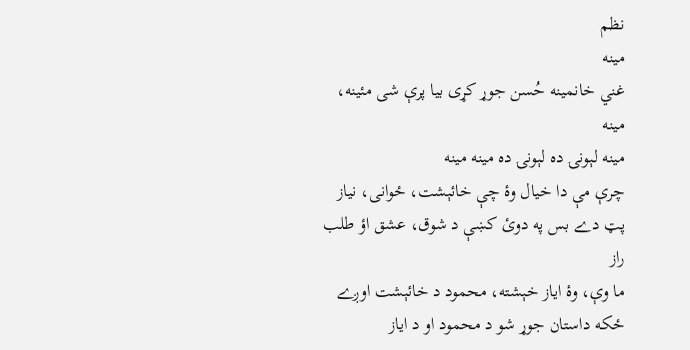نظم
مينه
غني خانمينه حُسن جوړ کړی بيا پرې شی مئينه، مينه
مينه لېونۍ ده لېونۍ ده مينه مينه
چرې مې دا خيال وۀ چې خائېشت، ځوانی، نياز
پټ دے بس په دوئ کښې د شوق، عشق اؤ طلب راز
ما وې، وۀ اياز خېشته، محمود د خائېشت اوږے
ځکه داستان جوړ شو د محمود او د اياز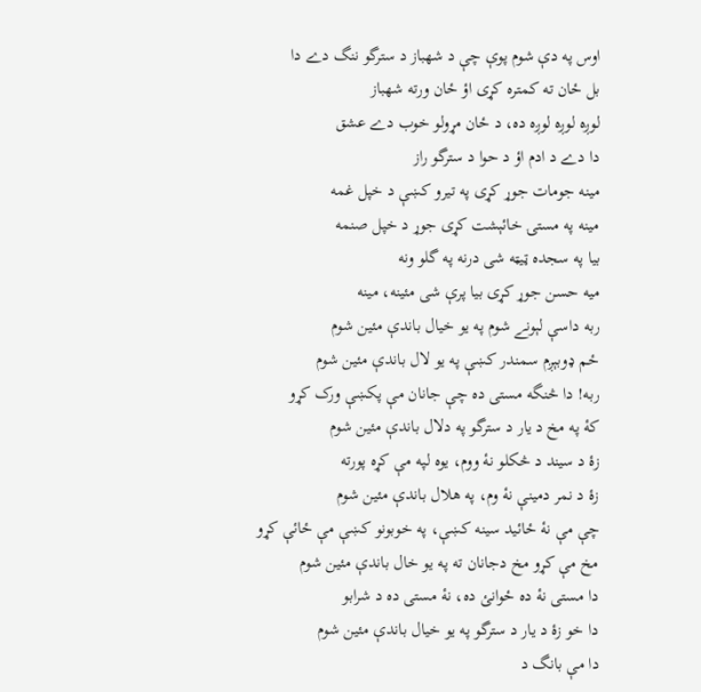اوس په دې شوم پوې چې د شهباز د سترگو ننگ دے دا
بل ځان ته کمتره کړی اؤ ځان ورته شهباز
لوږه لوږه لوږه ده، د ځان مړولو خوب دے عشق
دا دے د ادم اؤ د حوا د سترگو راز
مينه جومات جوړ کړی په تيرو کښې د خپل غمه
مينه په مستۍ خائېشت کړی جوړ د خپل صنمه
بيا په سجده ټيټه شی درنه په گلو ونه
ميه حسن جوړ کړی بيا پرې شی مئينه، مينه
ربه داسې لېونے شوم په يو خيال باندې مئين شوم
ځم ډوبېږم سمندر کښې په يو لال باندې مئين شوم
ربه! دا څنگه مستی ده چې جانان مې پکښې ورک کړو
کۀ په مخ د يار د سترگو په دلال باندې مئين شوم
زۀ د سيند د څکلو نۀ ووم، يوه لپه مې کړه پورته
زۀ د نمر دمينې نۀ وم، په هلال باندې مئين شوم
چې مې نۀ ځائيد سينه کښې، په خوبونو کښې مې ځائې کړو
مخ مې کړو مخ دجانان ته په يو خال باندې مئين شوم
دا مستی نۀ ده ځوانئ ده، نۀ مستی ده د شرابو
دا خو زۀ د يار د سترگو په يو خيال باندې مئين شوم
دا مې بانگ د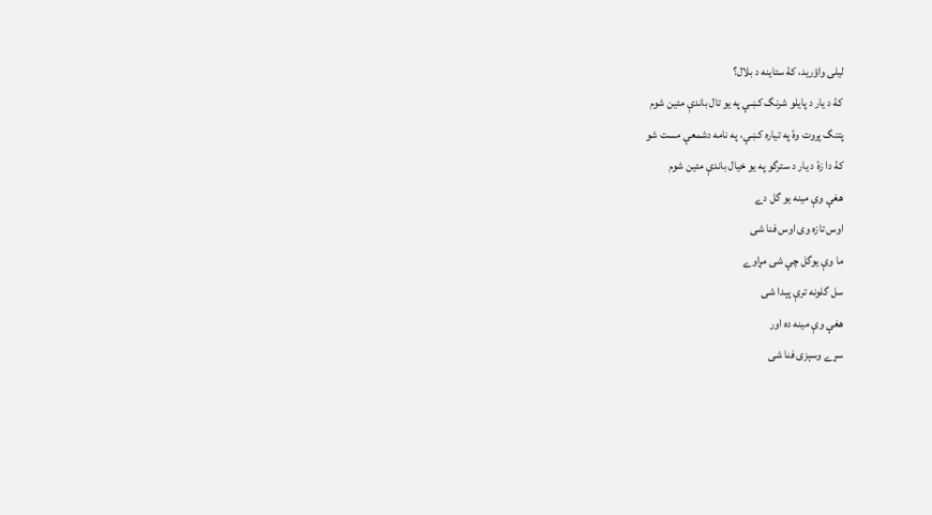ليلی واؤريد، کۀ ستاينه د بلال؟
کۀ د يار د پايلو شرنگ کښې په يو تال باندې مئين شوم
پتنگ پروت وۀ په تياره کښې، په نامه دشمعې مست شو
کۀ دا زۀ د يار د سترگو په يو خيال باندې مئين شوم
هغې وې مينه يو گل دے
اوس تازه وی اوس فنا شی
ما وې يوگل چې شی مړاوے
سل گلونه ترې پېدا شی
هغې وې مينه ده اور
سړے وسېزی فنا شی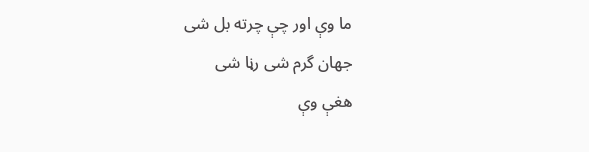ما وې اور چې چرته بل شی
جهان گرم شی رڼا شی
هغې وې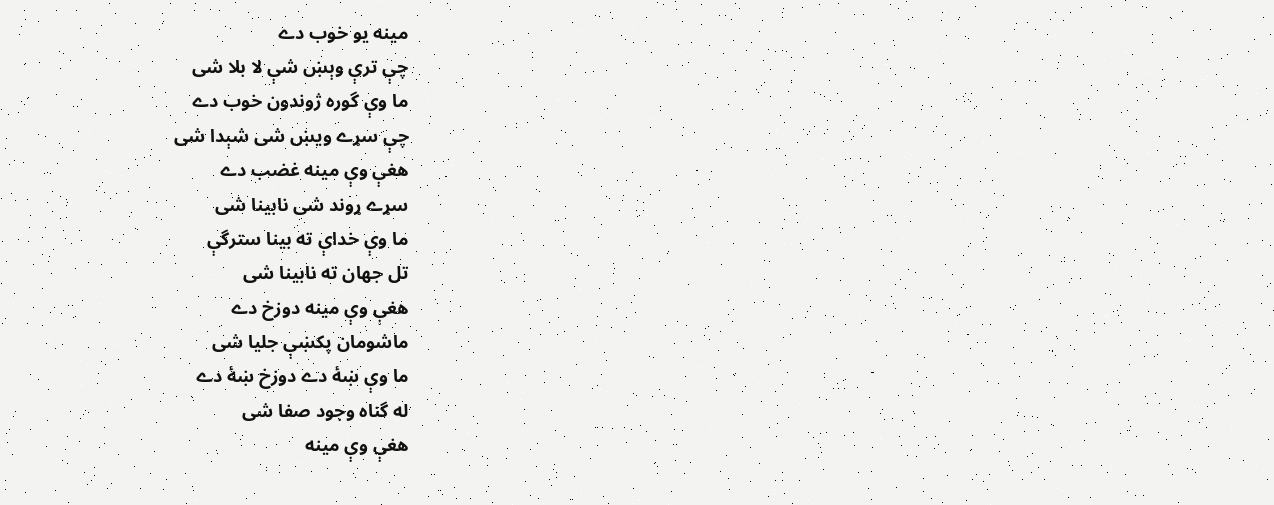مينه يو خوب دے
چې ترې وېښ شې لا بلا شی
ما وې گوره ژوندون خوب دے
چې سړے ويښ شی شېدا شی
هغې وې مينه غضب دے
سړے ړوند شی نابينا شی
ما وې خداې ته بينا سترگې
تل جهان ته نابينا شی
هغې وې مينه دوزخ دے
ماشومان پکښې جليا شی
ما وې ښۀ دے دوزخ ښۀ دے
له گناه وجود صفا شی
هغې وې مينه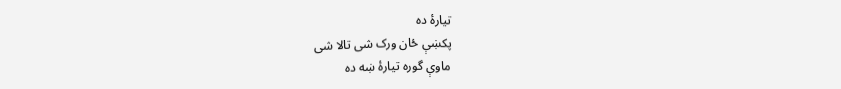تيارۀ ده
پکښې ځان ورک شی تالا شی
ماوې گوره تيارۀ ښه ده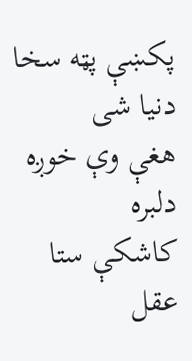پکښې پټه سخا دنيا شی
هغې وې خوږه دلبره
کاشکې ستا عقل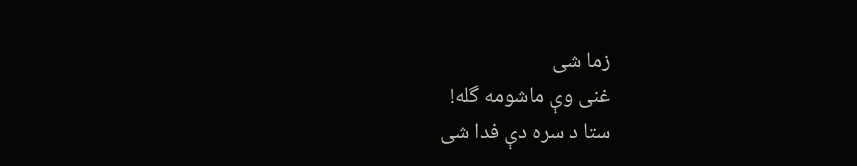زما شی
غنی وې ماشومه گله!
ستا د سره دې فدا شی